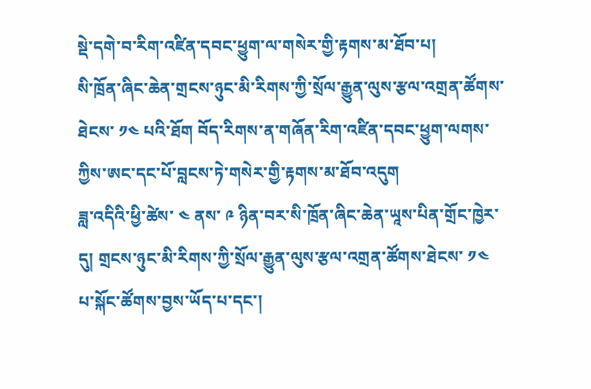སྡེ་དགེ་བ་རིག་འཛིན་དབང་ཕྱུག་ལ་གསེར་གྱི་རྟགས་མ་ཐོབ་པ།
སི་ཁྲོན་ཞིང་ཆེན་གྲངས་ཉུང་མི་རིགས་ཀྱི་སྲོལ་རྒྱུན་ལུས་རྩལ་འགྲན་ཚོགས་ཐེངས་ ༡༤ པའི་ཐོག བོད་རིགས་ན་གཞོན་རིག་འཛིན་དབང་ཕྱུག་ལགས་ཀྱིས་ཨང་དང་པོ་བླངས་ཏེ་གསེར་གྱི་རྟགས་མ་ཐོབ་འདུག
ཟླ་འདིའི་ཕྱི་ཚེས་ ༤ ནས་ ༩ ཉིན་བར་སི་ཁྲོན་ཞིང་ཆེན་ཡཱས་པིན་གྲོང་ཁྱེར་དུ། གྲངས་ཉུང་མི་རིགས་ཀྱི་སྲོལ་རྒྱུན་ལུས་རྩལ་འགྲན་ཚོགས་ཐེངས་ ༡༤ པ་སྐོང་ཚོགས་བྱས་ཡོད་པ་དང་།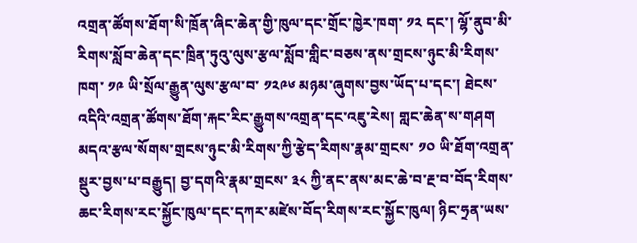འགྲན་ཚོགས་ཐོག་སི་ཁྲོན་ཞིང་ཆེན་གྱི་ཁུལ་དང་གྲོང་ཁྱེར་ཁག་ ༡༢ དང་། ལྷོ་ནུབ་མི་རིགས་སློབ་ཆེན་དང་ཁྲིན་ཏུའུ་ལུས་རྩལ་སློབ་གླིང་བཅས་ནས་གྲངས་ཉུང་མི་རིགས་ཁག་ ༡༩ ཡི་སྲོལ་རྒྱུན་ལུས་རྩལ་བ་ ༡༢༩༦ མཉམ་ཞུགས་བྱས་ཡོད་པ་དང་། ཐེངས་འདིའི་འགྲན་ཚོགས་ཐོག་རྐང་རིང་རྒྱུགས་འགྲན་དང་འཇུ་རེས། གླང་ཆེན་ས་གཤག མདའ་རྩལ་སོགས་གྲངས་ཉུང་མི་རིགས་ཀྱི་རྩེད་རིགས་རྣམ་གྲངས་ ༡༠ ཡི་ཐོག་འགྲན་སྡུར་བྱས་པ་བརྒྱུད། བྱ་དགའི་རྣམ་གྲངས་ ༣༨ ཀྱི་ནང་ནས་མང་ཆེ་བ་རྔ་བ་བོད་རིགས་ཆང་རིགས་རང་སྐྱོང་ཁུལ་དང་དཀར་མཛེས་བོད་རིགས་རང་སྐྱོང་ཁུལ། ཉིང་ཧྲན་ཡས་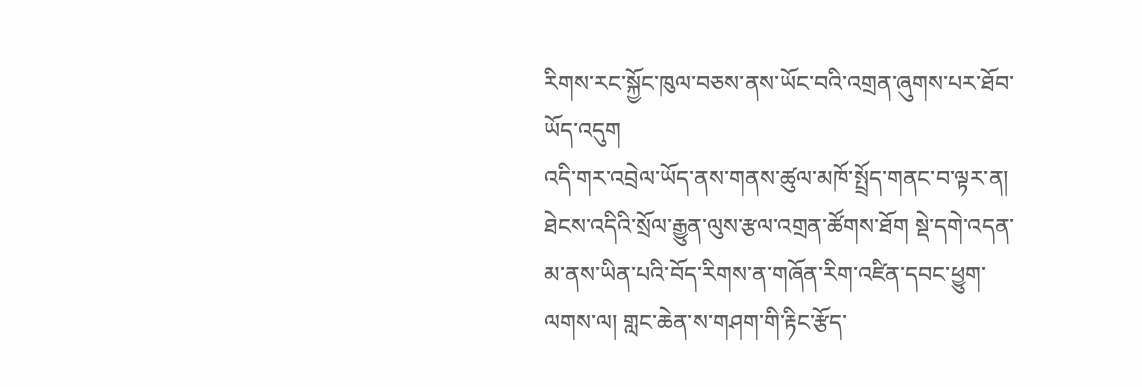རིགས་རང་སྐྱོང་ཁུལ་བཅས་ནས་ཡོང་བའི་འགྲན་ཞུགས་པར་ཐོབ་ཡོད་འདུག
འདི་གར་འབྲེལ་ཡོད་ནས་གནས་ཚུལ་མཁོ་སྤྲོད་གནང་བ་ལྟར་ན། ཐེངས་འདིའི་སྲོལ་རྒྱུན་ལུས་རྩལ་འགྲན་ཚོགས་ཐོག སྡེ་དགེ་འདན་མ་ནས་ཡིན་པའི་བོད་རིགས་ན་གཞོན་རིག་འཛིན་དབང་ཕྱུག་ལགས་ལ། གླང་ཆེན་ས་གཤག་གི་རྟིང་རྩོད་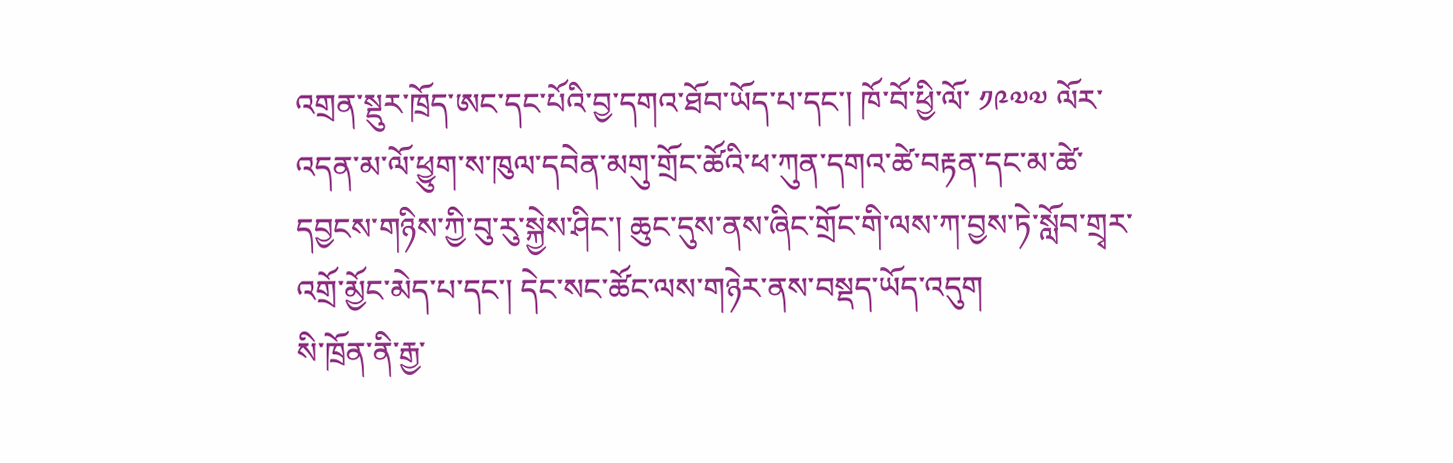འགྲན་སྡུར་ཁྲོད་ཨང་དང་པོའི་བྱ་དགའ་ཐོབ་ཡོད་པ་དང་། ཁོ་བོ་ཕྱི་ལོ་ ༡༩༧༧ ལོར་འདན་མ་ལོ་ཕྱུག་ས་ཁུལ་དབེན་མགུ་གྲོང་ཚོའི་ཕ་ཀུན་དགའ་ཚེ་བརྟན་དང་མ་ཚེ་དབྱངས་གཉིས་ཀྱི་བུ་རུ་སྐྱེས་ཤིང་། ཆུང་དུས་ནས་ཞིང་གྲོང་གི་ལས་ཀ་བྱས་ཏེ་སློབ་གྲྭར་འགྲོ་མྱོང་མེད་པ་དང་། དེང་སང་ཚོང་ལས་གཉེར་ནས་བསྡད་ཡོད་འདུག
སི་ཁྲོན་ནི་རྒྱ་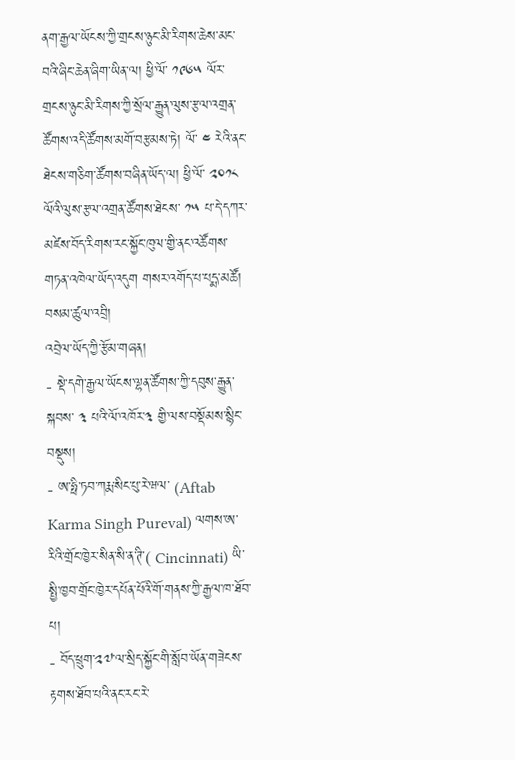ནག་རྒྱལ་ཡོངས་ཀྱི་གྲངས་ཉུང་མི་རིགས་ཆེས་མང་བའི་ཞིང་ཆེན་ཞིག་ཡིན་ལ། ཕྱི་ལོ་ ༡༩༦༥ ལོར་གྲངས་ཉུང་མི་རིགས་ཀྱི་སྲོལ་རྒྱུན་ལུས་རྩལ་འགྲན་ཚོགས་འདི་ཚོགས་མགོ་བརྩམས་ཏེ། ལོ་ ༤ རེའི་ནང་ཐེངས་གཅིག་ཚོགས་བཞིན་ཡོད་ལ། ཕྱི་ལོ་ ༢༠༡༨ ལོའི་ལུས་རྩལ་འགྲན་ཚོགས་ཐེངས་ ༡༥ པ་དེ་དཀར་མཛེས་བོད་རིགས་རང་སྐྱོང་ཁུལ་གྱི་ནང་འཚོགས་གཏན་འཁེལ་ཡོད་འདུག གསར་འགོད་པ་པདྨ་མཚོ།
བསམ་ཚུལ་འབྲི།
འབྲེལ་ཡོད་ཀྱི་རྩོམ་གཞན།
- སྡེ་དགེ་རྒྱལ་ཡོངས་ལྷན་ཚོགས་ཀྱི་དབུས་རྒྱུན་སྐབས་ ༣ པའི་ལོ་འཁོར་༣ གྱི་ལས་བསྡོམས་སྙིང་བསྡུས།
- ཨ་ཧྥི་ཏབ་ཀརྨ་སིང་པུ་རེ་ཝལ་ (Aftab Karma Singh Pureval) ལགས་ཨ་རིའི་གྲོང་ཁྱེར་སིན་སི་ན་ཊི་( Cincinnati) ཡི་སྤྱི་ཁྱབ་གྲོང་ཁྱེར་དཔོན་པོའི་གོ་གནས་ཀྱི་རྒྱལ་ཁ་ཐོབ་པ།
- བོད་ཕྲུག་༢༧་ལ་སྲིད་སྐྱོང་གི་སློབ་ཡོན་གཟེངས་རྟགས་ཐོབ་པའི་ནང་རང་རེ་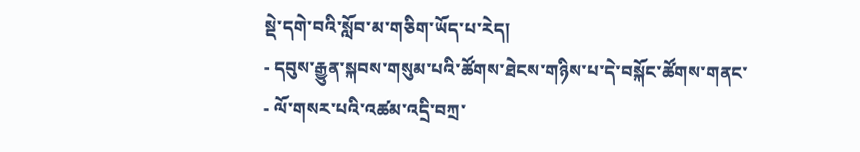སྡེ་དགེ་བའི་སློབ་མ་གཅིག་ཡོད་པ་རེད།
- དབུས་རྒྱུན་སྐབས་གསུམ་པའི་ཚོགས་ཐེངས་གཉིས་པ་དེ་བསྐོང་ཚོགས་གནང་
- ལོ་གསར་པའི་འཚམ་འདྲི་བཀྲ་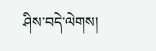ཤིས་བདེ་ལེགས།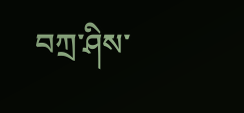བཀྲ་ཤིས་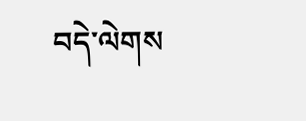བདེ་ལེགས